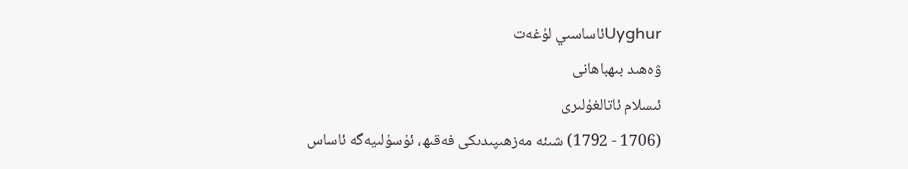Uyghurئاساسىي لۇغەت
ۋەھىد بىھباھانى
ئىسلام ئاتالغۇلىرى
(1706 - 1792) شىئە مەزھىپىدىكى فەقىھ، ئۇسۇلىيەگە ئاساس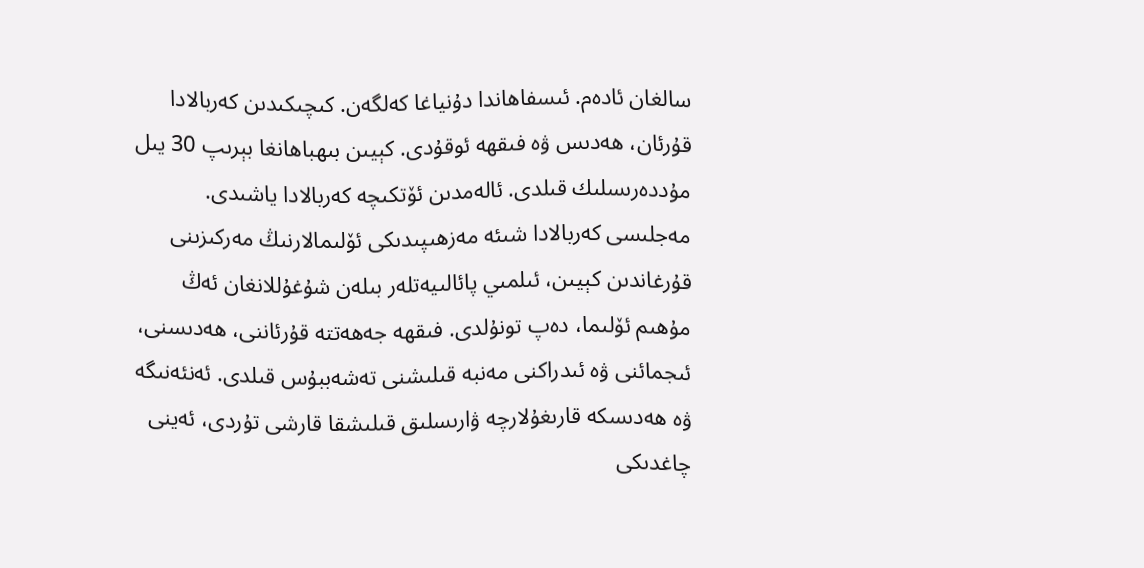سالغان ئادەم. ئىسفاھاندا دۇنياغا كەلگەن. كىچىكىدىن كەربالادا قۇرئان، ھەدىس ۋە فىقھە ئوقۇدى. كېيىن بىھباھانغا بېرىپ 30 يىل مۇددەرىسلىك قىلدى. ئالەمدىن ئۆتكىچە كەربالادا ياشىدى. مەجلىسى كەربالادا شىئە مەزھىپىدىكى ئۆلىمالارنىڭ مەركىزىنى قۇرغاندىن كېيىن، ئىلمىي پائالىيەتلەر بىلەن شۇغۇللانغان ئەڭ مۇھىم ئۆلىما، دەپ تونۇلدى. فىقھە جەھەتتە قۇرئاننى، ھەدىسنى، ئىجمائنى ۋە ئىدراكنى مەنبە قىلىشنى تەشەببۇس قىلدى. ئەنئەنىگە ۋە ھەدىسكە قارىغۇلارچە ۋارىسلىق قىلىشقا قارشى تۇردى، ئەينى چاغدىكى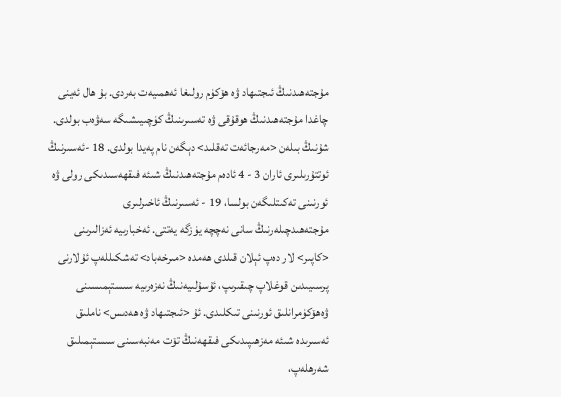مۇجتەھىدنىڭ ئىجتىھاد ۋە ھۆكۈم رولىغا ئەھمىيەت بەردى. بۇ ھال ئەينى چاغدا مۇجتەھىدنىڭ ھوقۇقى ۋە تەسىرىنىڭ كۈچىيىشىگە سەۋەب بولدى. شۇنىڭ بىلەن <مەرجائەت تەقلىد> دېگەن نام پەيدا بولدى. 18 -ئەسىرنىڭ ئوتتۇرىلىرى ئاران 3 - 4 ئادەم مۇجتەھىدنىڭ شىئە فىقھەسىدىكى رولى ۋە ئورنىنى تەكىتلىگەن بولسا، 19 - ئەسىرنىڭ ئاخىرلىرى مۇجتەھىدچىلەرنىڭ سانى نەچچە يۈزگە يەتتى. ئەخبارىيە ئەزالىرىنى <كاپىر> لار دەپ ئېلان قىلدى ھەمدە <مىرخەباد> تەشكىللەپ ئۇلارنى پرسىيىدىن قوغلاپ چىقىرىپ، ئۇسۇلىيەنىڭ نەزەرىيە سىستېمىسىنى ۋەھۆكۈمرانلىق ئورنىنى تىكلىدى. ئۇ <ئىجتىھاد ۋە ھەدىس> ناملىق ئەسىرىدە شىئە مەزھىپىدىكى فىقھەنىڭ تۆت مەنبەسىنى سىستېمىلىق شەرھلەپ،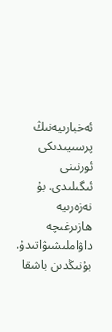ئەخبارىيەنىڭ پرسىيىدىكى ئورنىنى ئىگىلىدى. بۇ نەزەرىيە ھازىرغىچە داۋاملىشىۋاتىدۇ. بۇنىڭدىن باشقا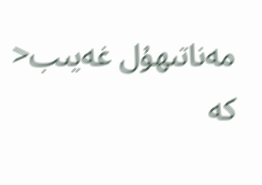مەناتىھۇل غەيىب< كە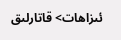ئىزاھات> قاتارلىق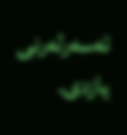ئەسەرلەرنى يازدى.